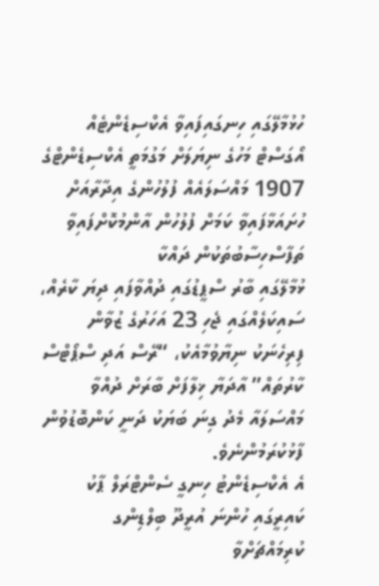ހުޅުމާލޭގައި ހިނގައިފައިވާ އެކްސިޑެންޓެއް
އޯގަސްޓް މަހުގެ ނިޔަލަށް މަގުމަތީ އެކްސިޑެންޓްގެ 1907 މައްސަލައެއް ފުލުހުންގެ އިދާރާއަށް ހުށައަޅާފައިވާ ކަމަށް ފުލުހުން އާންމުކޮށްފައިވާ ތަފާސްހިސާބުތަކުން ދައްކާ
ޅުމާލޭގައި ބާރު ސްޕީޑުގައި ދުއްވާފައި ދިޔަ ކާރެއް، ސައިކަލެއްގައި ޖެހި 23 އަހަރުގެ ޒުވާން ފިރިހެނަކު ނިޔާވުމާއެކު، “ރޭސް އަދި ސްޕޯޓްސް ކާރުތައް” އާދަޔާ ޚިލާފަށް ބާރަށް ދުއްވާ މައްސަލައާ މެދު ގިނަ ބަޔަކު ދަނީ ކަންބޮޑުވުން ފާޅުކުރަމުންނެވެ.
އެ އެކްސިޑެންޓު ހިނގީ ސެންޓްރަލް ޕާކު ކައިރީގައި ހުންނަ އުރީދޫ ބިލްޑިންގ ކުރިމައްޗަށްވާ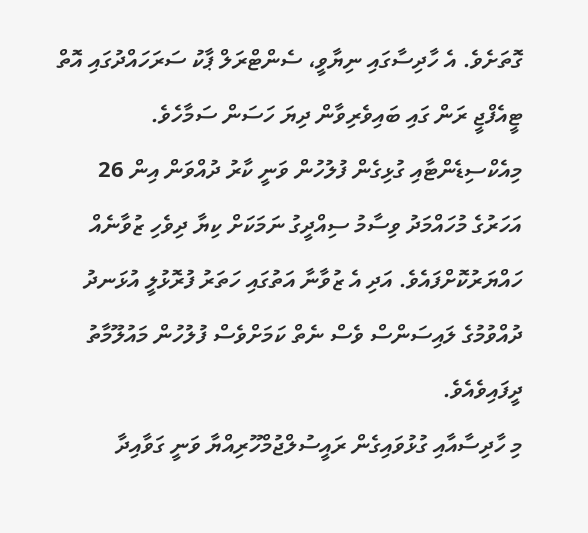ގޮތަށެވެ. އެ ހާދިސާގައި ނިޔާވީ، ސެންޓްރަލް ޕާކު ސަރަހައްދުގައި އޮތް ޓީއެފްޖީ ރަން ގައި ބައިވެރިވާން ދިޔަ ހަސަން ސަމާހެވެ. މިއެކްސިޑެންޓާއި ގުޅިގެން ފުލުހުން ވަނީ ކާރު ދުއްވަން އިން 26 އަހަރުގެ މުހައްމަދު ވިސާމު ސިއްދީގު ނަމަކަށް ކިޔާ ދިވެހި ޒުވާނެއް ހައްޔަރުކޮށްފައެވެ. އަދި އެ ޒުވާނާ އަތުގައި ހަތަރު ފުރޮޅުލީ އުޅަނދު ދުއްވުމުގެ ލައިސަންސް ވެސް ނެތް ކަމަށްވެސް ފުލުހުން މައުލޫމާތު ދީފައިވެއެވެ.
މި ހާދިސާއާއި ގުޅުވައިގެން ރައީސުލްޖުމްހޫރިއްޔާ ވަނީ ގަވާއިދާ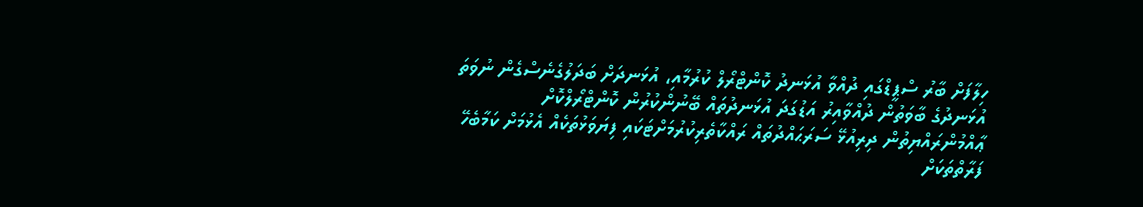ހިލާފަށް ބާރު ސްޕީޑްގައި ދުއްވާ އުޅަނދު ކޮންޓްރޯލް ކުރުމާއި، އުޅަނދަށް ބަދަލުގެނެސްގެން ނުވަތަ އުޅަނދުގެ ބާވަތުން ދުއްވާއިރު އަޑުގަދަ އުޅަނދުތައް ބޭނުންކުރުން ކޮންޓްރޯލްކޮށް ޢާއްމުންރައްޔިތުން ދިރިއުޅޭ ސަރަޙައްދުތައް ރައްކާތެރިކުރުމަށްޓަކައި ފިޔަވަޅުތަކެއް އެޅުމަށް ކަމާބެހޭ ފަރާތްތަކަށް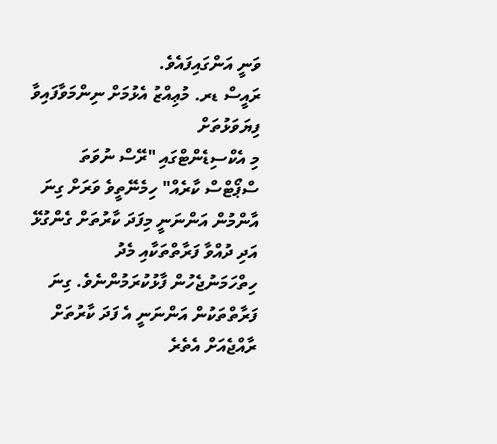ވަނީ އަންގައިފައެވެ.
ރައީސް ޑރ. މުޢިއްޒު އެޅުމަށް ނިންމަވާފައިވާ ފިޔަވަޅުތަށް
މި އެކްސިޑެންޓްގައި "ރޭސް ނުވަތަ ސްޕޯޓްސް ކާރެއް" ހިމެނޭތީވެ ވަރަށް ގިނަ އާންމުން އަންނަނީ މިފަދަ ކާރުތަށް ގެންގުޅޭ އަދި ދުއްވާ ފަރާތްތަކާއި މެދު ހިތްހަމަނުޖެހުން ފާޅުކުރަމުންނެވެ. ގިނަ ފަރާތްތަކުން އަންނަނީ އެ ފަދަ ކާރުތަށް ރާއްޖެއަށް އެތެރެ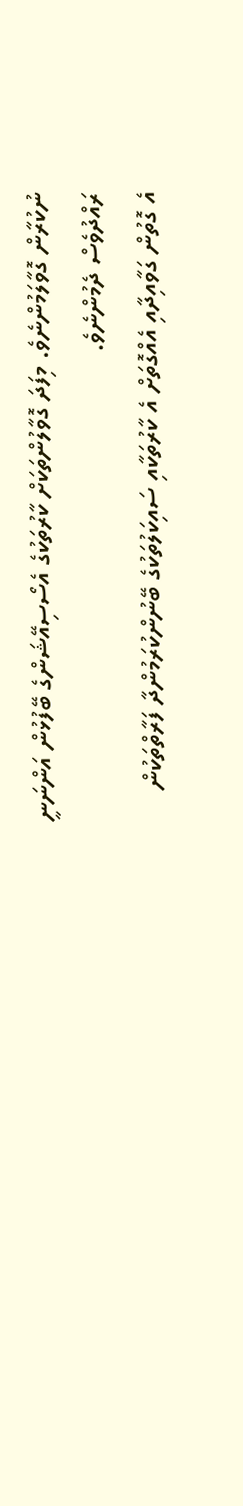ނުކުރާން ގޮވާލަމުންނެވެ. މިފަދަ ގޮވާލުންތަކަށް ކާރުތަކުގެ އެސޯސިއޭޝަންގެ ބޭފުޅުން އަންނަނީ ރައްދުވެސް ދެމުންނެވެ.
އެ ގޮތުން ގަވާއިދާއި އެއްގޮތަށް އެ ކާރުތަކާއި ސައިކަލުތަކުގެ ބޭނުންކުރަމުންދާ ފަރާތްތަކުން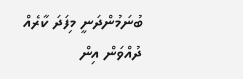ބުނަމުންދަނީ މިފަދަ ކާރެއް ދުއްވަން އިން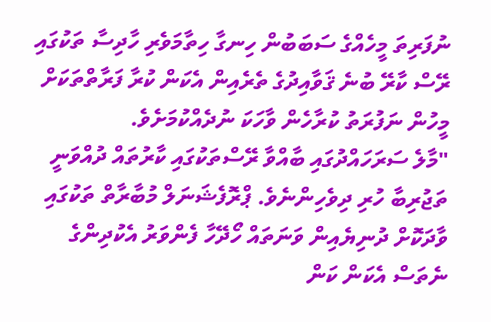ނުފަރިތަ މީހެއްގެ ސަބަބުން ހިނގާ ހިތާމަވެރި ހާދިސާ ތަކުގައި ރޭސް ކާރޭ ބުނެ ޤަވާއިދުގެ ތެރެއިން އެކަން ކުރާ ފަރާތްތަކަށް މީހުން ނަފުރަތު ކުރާހެން ވާހަކަ ނުދެއްކުމަށެވެ.
"މާލެ ސަރަހައްދުގައި ބާއްވާ ރޭސްތަކުގައި ކާރުތައް ދުއްވަނީ ތަޖުރިބާ ހުރި ދިވެހިންނެވެ. ޕްރޮފެޝަނަލް މުބާރާތް ތަކުގައި ވާދަކޮށް ދުނިޔެއިން ވަނަތައް ހޯދޭހާ ފެންވަރު އެކުދިންގެ ނެތަސް އެކަން ކަން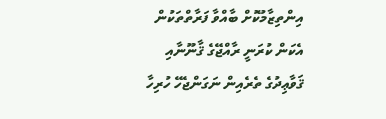އިންތިޒާމުކޮށް ބާއްވާ ފަރާތްތަކުން އެކަން ކުރަނީ ރާއްޖޭގެ ޤާނޫނާއި ޤަވާޢިދުގެ ތެރެއިން ނަގަންޖެހޭ ހުރިހާ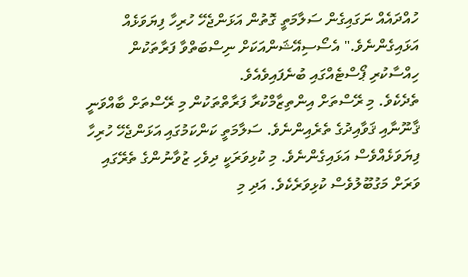ހުއްދައެއް ނަގައިގެން ސަލާމަތީ ގޮތުން އަޅަންޖެހޭ ހުރިހާ ފިޔަވަޅެއް އަޅައިގެންނެވެ." އެސޯސިއޭޝަންއަކަށް ނިސްބަތްވާ ފަރާތަކުން ހިއްސާކުރި ޕޯސްޓެއްގައި ބުނެފައިވެއެވެ.
ތެދެކެވެ. މި ރޭސްތަށް އިންތިޒާމްކުރާ ފަރާތްތަކުން މި ރޭސްތަށް ބާއްވަނީ ޤާނޫނާއި ޤަވާއިދުގެ ތެރެއިންނެވެ. ސަލާމަތީ ކަންކަމުގައި އަޅަންޖެހޭ ހުރިހާ ފިޔަވަޅެއްވެސް އަޅައިގެންނެވެ. މި ކުޅިވަރަކީ ދިވެހި ޒުވާނުންގެ ތެރޭގައި ވަރަށް މަގުބޫލުވެސް ކުޅިވަރެކެވެ. އަދި މި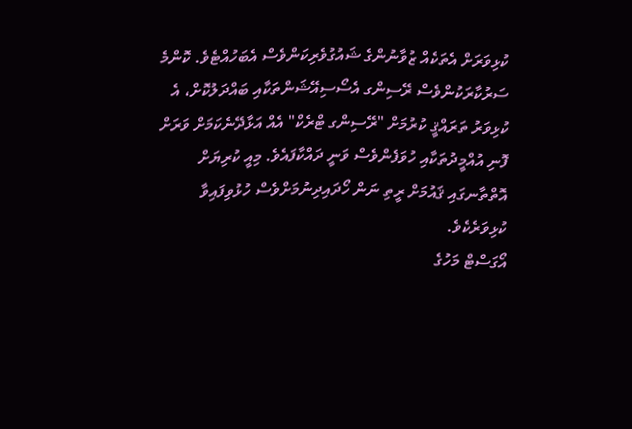ކުޅިވަރަށް އެތަކެއް ޒުވާނުންގެ ޝައުގުވެރިކަންވެސް އެބަހުއްޓެވެ. ކޮންމެ ސަރުކާރަކުންވެސް ރޭސިންގ އެސޯސިއޭޝަންތަކާއި ބައްދަލުކޮށް، އެ ކުޅިވަރު ތަރައްޤީ ކުރުމަށް "ރޭސިންގ ޓްރެކް" އެއް އަޅާދޭނެކަމަށް ވަރަށް ފޮނި އުއްމީދުތަކާއި ހުވަފެންވެސް ވަނީ ދައްކާފައެވެ. މިއީ ކުރިޔަށް އޮތްތާނގައި ޤައުމަށް ރީތި ނަން ހޯދައިދިނުމަށްވެސް ހުޅުވިފައިވާ ކުޅިވަރެކެވެ.
އޯގަސްޓް މަހުގެ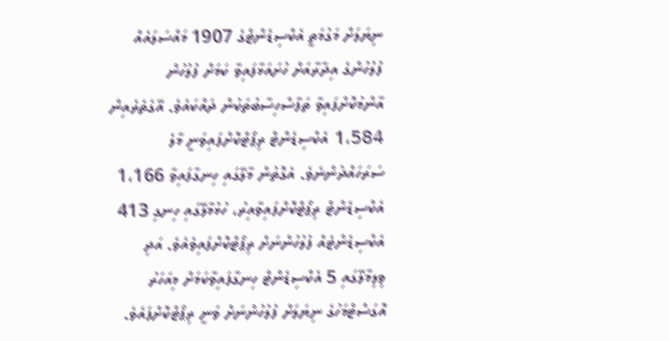ނިޔަލަށް މަގުމަތީ އެކްސިޑެންޓްގެ 1907 މައްސަލައެއް ފުލުހުންގެ އިދާރާއަށް ހުށައަޅާފައިވާ ކަމަށް ފުލުހުން އާންމުކޮށްފައިވާ ތަފާސްހިސާބުތަކުން ދައްކައެވެ. އޭގެތެރެއިން 1،584 އެކްސިޑެންޓް ރިޕޯޓްކޮށްފައިވަނީ މާލެ ސަރަހައްދުންނެވެ. އެގޮތުން މާލޭގައި ހިނގާފައިވާ 1،166 އެކްސިޑެންޓް ރިޕޯޓްކޮށްފައިވާއިރު، ހުޅުމާލޭގައި ހިނގި 413 އެކްސިޑެންޓެއް ފުލުހުންނަށް ރިޕޯޓްކޮށްފައިވެއެވެ. އަދި ވިލިމާލޭގައި 5 އެކްސިޑެންޓް ހިނގާފައިވާކަމަށް މިއަހަރު އޮގަސްޓްމަހުގެ ނިޔަލަށް ފުލުހުންނަށް ވަނީ ރިޕޯޓްކޮށްފައެވެ.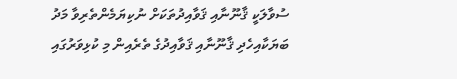ސުވާލަކީ ޤާނޫނާއި ޤަވާއިދުތަކަށް ނުކިޔަމެންތެރިވާ މަދު ބަޔަކާއިހެދި ޤާނޫނާއި ޤަވާއިދުގެ ތެރެއިން މި ކުޅިވަރުގައި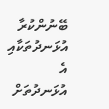ބޭނުންކުރާ އުޅަނދުތަކާއި އެ އުޅަނދުތަށް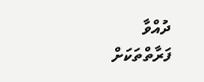ދުއްވާ ފަރާތްތަކަށް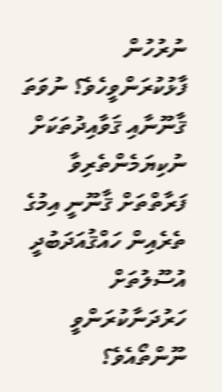ނުރުހުން ފާޅުކުރަންވީހެވެ؟ ނުވަތަ ޤާނޫނާއި ޤަވާއިދުތަކަށް ނުކިޔަމެންތެރިވާ ފަރާތްތަށް ޤާނޫނީ އިމުގެ ތެރެއިން ހައްޤުއަދަބުދީ އުސޫލުތަށް ހަރުދަނާކުރަންވީ ނޫންތޯއެވެ؟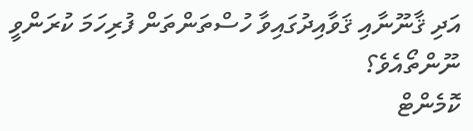އަދި ޤާނޫނާއި ޤަވާއިދުގައިވާ ހުސްތަންތަން ފުރިހަމަ ކުރަންވީ ނޫންތޯއެވެ؟
ކޮމެންޓް